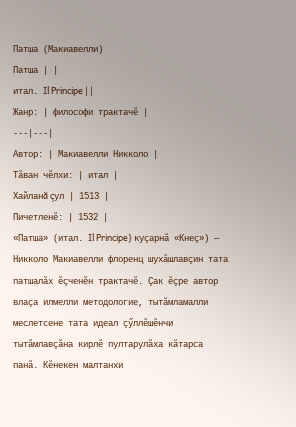Патша (Макиавелли)
Патша | |
итал. Il Principe | |
Жанр: | философи трактачĕ |
---|---|
Автор: | Макиавелли Никколо |
Тăван чĕлхи: | итал |
Хайланă çул | 1513 |
Пичетленĕ: | 1532 |
«Патша» (итал. Il Principe} куçарнă «Кнеç») — Никколо Макиавелли флоренц шухăшлавçин тата патшалăх ĕçченĕн трактачĕ. Çак ĕçре автор влаçа илмелли методологие, тытăмламалли меслетсене тата идеал çӳллĕшĕнчи тытăмлавçăна кирлĕ пултарулăха кăтарса панă. Кĕнекен малтанхи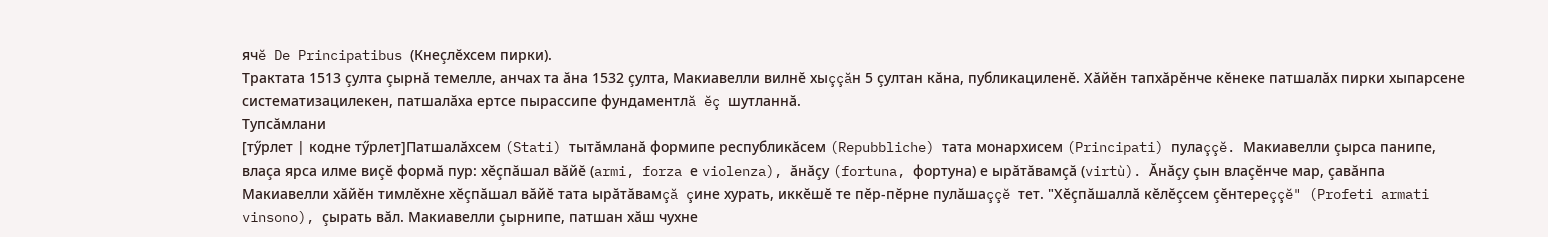ячĕ De Principatibus (Кнеçлĕхсем пирки).
Трактата 1513 çулта çырнă темелле, анчах та ăна 1532 çулта, Макиавелли вилнĕ хыççăн 5 çултан кăна, публикациленĕ. Хăйĕн тапхăрĕнче кĕнеке патшалăх пирки хыпарсене систематизацилекен, патшалăха ертсе пырассипе фундаментлă ĕç шутланнă.
Тупсăмлани
[тӳрлет | кодне тӳрлет]Патшалăхсем (Stati) тытăмланă формипе республикăсем (Repubbliche) тата монархисем (Principati) пулаççĕ. Макиавелли çырса панипе, влаçа ярса илме виçĕ формă пур: хĕçпăшал вăйĕ (armi, forza е violenza), ăнăçу (fortuna, фортуна) е ырăтăвамçă (virtù). Ăнăçу çын влаçĕнче мар, çавăнпа Макиавелли хăйĕн тимлĕхне хĕçпăшал вăйĕ тата ырăтăвамçă çине хурать, иккĕшĕ те пĕр-пĕрне пулăшаççĕ тет. "Хĕçпăшаллă кĕлĕçсем çĕнтереççĕ" (Profeti armati vinsono), çырать вăл. Макиавелли çырнипе, патшан хăш чухне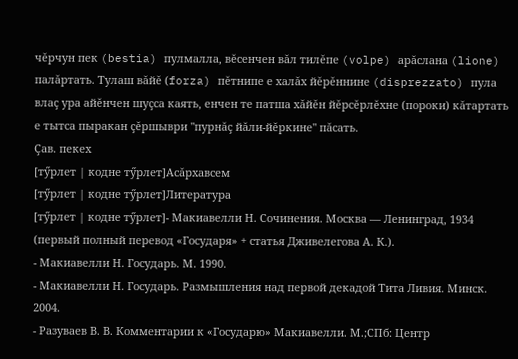чĕрчун пек (bestia) пулмалла, вĕсенчен вăл тилĕпе (volpe) арăслана (lione) палăртать. Тулаш вăйĕ (forza) пĕтнипе е халăх йĕрĕннине (disprezzato) пула влаç ура айĕнчен шуçса каять, енчен те патша хăйĕн йĕрсĕрлĕхне (пороки) кăтартать е тытса пыракан çĕршыври "пурнăç йăли-йĕркине" пăсать.
Çав. пекех
[тӳрлет | кодне тӳрлет]Асăрхавсем
[тӳрлет | кодне тӳрлет]Литература
[тӳрлет | кодне тӳрлет]- Макиавелли Н. Сочинения. Москва — Ленинград, 1934 (первый полный перевод «Государя» + статья Дживелегова А. К.).
- Макиавелли Н. Государь. М. 1990.
- Макиавелли Н. Государь. Размышления над первой декадой Тита Ливия. Минск. 2004.
- Разуваев В. В. Комментарии к «Государю» Макиавелли. М.;СПб: Центр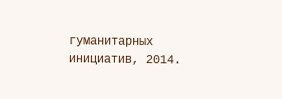гуманитарных инициатив, 2014.